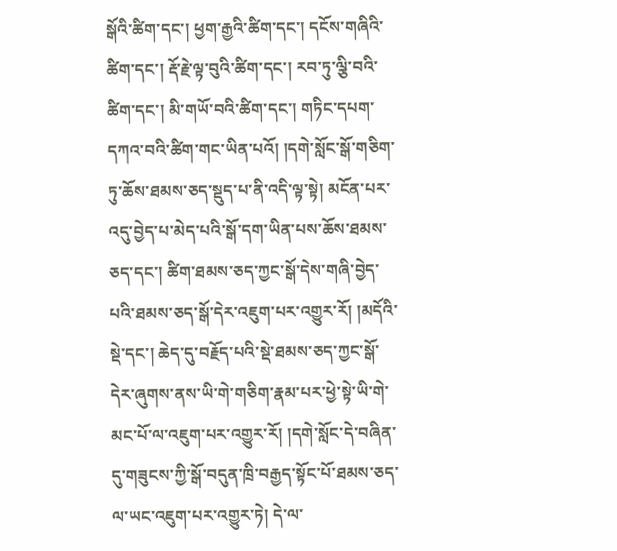སྒོའི་ཚིག་དང་། ཕྱག་རྒྱའི་ཚིག་དང་། དངོས་གཞིའི་ཚིག་དང་། རྡོ་རྗེ་ལྟ་བུའི་ཚིག་དང་། རབ་ཏུ་ལྕི་བའི་ཚིག་དང་། མི་གཡོ་བའི་ཚིག་དང་། གཏིང་དཔག་དཀའ་བའི་ཚིག་གང་ཡིན་པའོ། །དགེ་སློང་སྒོ་གཅིག་ཏུ་ཆོས་ཐམས་ཅད་སྡུད་པ་ནི་འདི་ལྟ་སྟེ། མངོན་པར་འདུ་བྱེད་པ་མེད་པའི་སྒོ་དག་ཡིན་པས་ཆོས་ཐམས་ཅད་དང་། ཚིག་ཐམས་ཅད་ཀྱང་སྒོ་དེས་གཞི་བྱེད་པའི་ཐམས་ཅད་སྒོ་དེར་འཇུག་པར་འགྱུར་རོ། །མདོའི་སྡེ་དང་། ཆེད་དུ་བརྗོད་པའི་སྡེ་ཐམས་ཅད་ཀྱང་སྒོ་དེར་ཞུགས་ནས་ཡི་གེ་གཅིག་རྣམ་པར་ཕྱེ་སྟེ་ཡི་གེ་མང་པོ་ལ་འཇུག་པར་འགྱུར་རོ། །དགེ་སློང་དེ་བཞིན་དུ་གཟུངས་ཀྱི་སྒོ་བདུན་ཁྲི་བརྒྱད་སྟོང་པོ་ཐམས་ཅད་ལ་ཡང་འཇུག་པར་འགྱུར་ཏེ། དེ་ལ་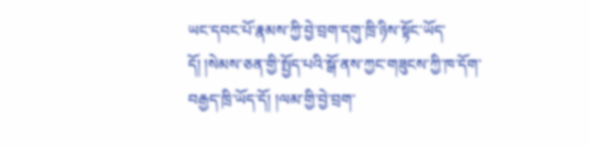ཡང་དབང་པོ་རྣམས་ཀྱི་བྱེ་བྲག་དགུ་ཁྲི་ཉིས་སྟོང་ཡོད་དོ། །སེམས་ཅན་གྱི་སྤྱོད་པའི་སྒོ་ནས་ཀྱང་གཟུངས་ཀྱི་ཁ་དོག་བརྒྱད་ཁྲི་ཡོད་དོ། །ལམ་གྱི་བྱེ་བྲག་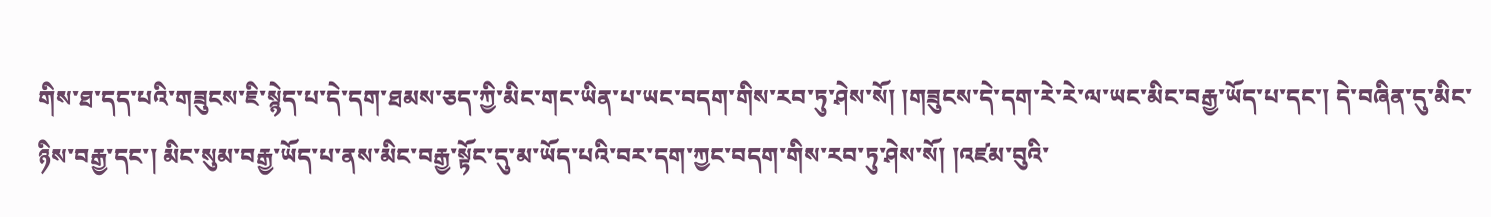གིས་ཐ་དད་པའི་གཟུངས་ཇི་སྙེད་པ་དེ་དག་ཐམས་ཅད་ཀྱི་མིང་གང་ཡིན་པ་ཡང་བདག་གིས་རབ་ཏུ་ཤེས་སོ། །གཟུངས་དེ་དག་རེ་རེ་ལ་ཡང་མིང་བརྒྱ་ཡོད་པ་དང་། དེ་བཞིན་དུ་མིང་ཉིས་བརྒྱ་དང་། མིང་སུམ་བརྒྱ་ཡོད་པ་ནས་མིང་བརྒྱ་སྟོང་དུ་མ་ཡོད་པའི་བར་དག་ཀྱང་བདག་གིས་རབ་ཏུ་ཤེས་སོ། །འཛམ་བུའི་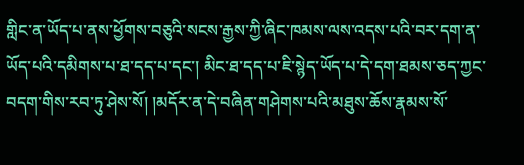གླིང་ན་ཡོད་པ་ནས་ཕྱོགས་བཅུའི་སངས་རྒྱས་ཀྱི་ཞིང་ཁམས་ལས་འདས་པའི་བར་དག་ན་ཡོད་པའི་དམིགས་པ་ཐ་དད་པ་དང་། མིང་ཐ་དད་པ་ཇི་སྙེད་ཡོད་པ་དེ་དག་ཐམས་ཅད་ཀྱང་བདག་གིས་རབ་ཏུ་ཤེས་སོ། །མདོར་ན་དེ་བཞིན་གཤེགས་པའི་མཐུས་ཆོས་རྣམས་སོ་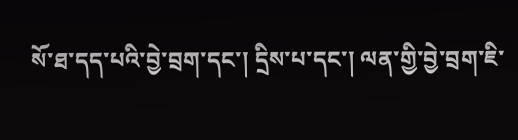སོ་ཐ་དད་པའི་བྱེ་བྲག་དང་། དྲིས་པ་དང་། ལན་གྱི་བྱེ་བྲག་ཇི་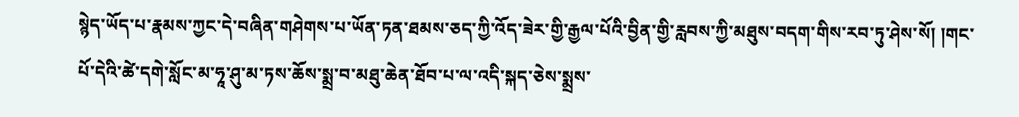སྙེད་ཡོད་པ་རྣམས་ཀྱང་དེ་བཞིན་གཤེགས་པ་ཡོན་ཏན་ཐམས་ཅད་ཀྱི་འོད་ཟེར་གྱི་རྒྱལ་པོའི་བྱིན་གྱི་རླབས་ཀྱི་མཐུས་བདག་གིས་རབ་ཏུ་ཤེས་སོ། །གང་པོ་དེའི་ཚེ་དགེ་སློང་མ་ཧཱ་ཤུ་མ་ཏས་ཆོས་སྨྲ་བ་མཐུ་ཆེན་ཐོབ་པ་ལ་འདི་སྐད་ཅེས་སྨྲས་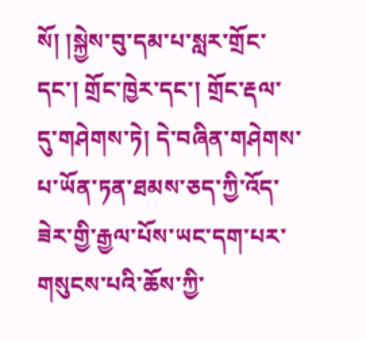སོ། །སྐྱེས་བུ་དམ་པ་སླར་གྲོང་དང་། གྲོང་ཁྱེར་དང་། གྲོང་རྡལ་དུ་གཤེགས་ཏེ། དེ་བཞིན་གཤེགས་པ་ཡོན་ཏན་ཐམས་ཅད་ཀྱི་འོད་ཟེར་གྱི་རྒྱལ་པོས་ཡང་དག་པར་གསུངས་པའི་ཆོས་ཀྱི་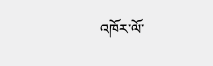འཁོར་ལོ་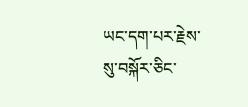ཡང་དག་པར་རྗེས་སུ་བསྐོར་ཅིང་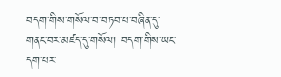བདག་གིས་གསོལ་བ་བཏབ་པ་བཞིན་དུ་གནང་བར་མཛད་དུ་གསོལ། བདག་གིས་ཡང་དག་པར་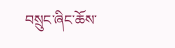བསྲུང་ཞིང་ཆོས་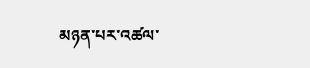མཉན་པར་འཚལ་